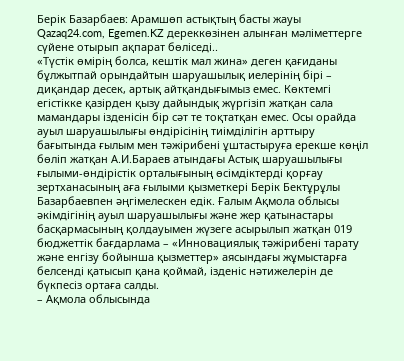Берік Базарбаев: Арамшөп астықтың басты жауы
Qazaq24.com, Egemen.KZ дереккөзінен алынған мәліметтерге сүйене отырып ақпарат бөліседі..
«Түстік өмірің болса, кештік мал жина» деген қағиданы бұлжытпай орындайтын шаруашылық иелерінің бірі – диқандар десек, артық айтқандығымыз емес. Көктемгі егістікке қазірден қызу дайындық жүргізіп жатқан сала мамандары ізденісін бір сәт те тоқтатқан емес. Осы орайда ауыл шаруашылығы өндірісінің тиімділігін арттыру бағытында ғылым мен тәжірибені ұштастыруға ерекше көңіл бөліп жатқан А.И.Бараев атындағы Астық шаруашылығы ғылыми-өндірістік орталығының өсімдіктерді қорғау зертханасының аға ғылыми қызметкері Берік Бектұрұлы Базарбаевпен әңгімелескен едік. Ғалым Ақмола облысы әкімдігінің ауыл шаруашылығы және жер қатынастары басқармасының қолдауымен жүзеге асырылып жатқан 019 бюджеттік бағдарлама – «Инновациялық тәжірибені тарату және енгізу бойынша қызметтер» аясындағы жұмыстарға белсенді қатысып қана қоймай, ізденіс нәтижелерін де бүкпесіз ортаға салды.
– Ақмола облысында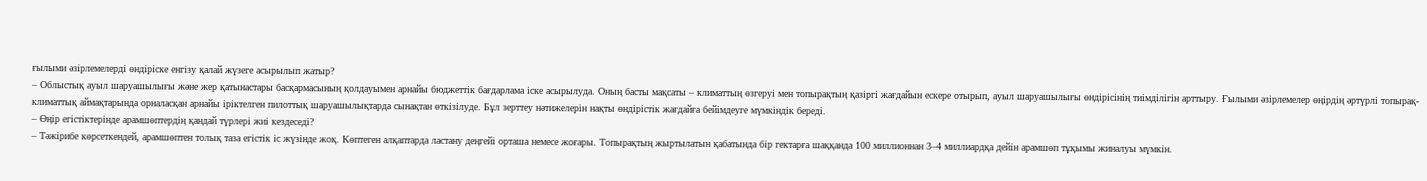ғылыми әзірлемелерді өндіріске енгізу қалай жүзеге асырылып жатыр?
– Облыстық ауыл шаруашылығы және жер қатынастары басқармасының қолдауымен арнайы бюджеттік бағдарлама іске асырылуда. Оның басты мақсаты – климаттың өзгеруі мен топырақтың қазіргі жағдайын ескере отырып, ауыл шаруашылығы өндірісінің тиімділігін арттыру. Ғылыми әзірлемелер өңірдің әртүрлі топырақ-климаттық аймақтарында орналасқан арнайы іріктелген пилоттық шаруашылықтарда сынақтан өткізілуде. Бұл зерттеу нәтижелерін нақты өндірістік жағдайға бейімдеуге мүмкіндік береді.
– Өңір егістіктерінде арамшөптердің қандай түрлері жиі кездеседі?
– Тәжірибе көрсеткендей, арамшөптен толық таза егістік іс жүзінде жоқ. Көптеген алқаптарда ластану деңгейі орташа немесе жоғары. Топырақтың жыртылатын қабатында бір гектарға шаққанда 100 миллионнан 3–4 миллиардқа дейін арамшөп тұқымы жиналуы мүмкін.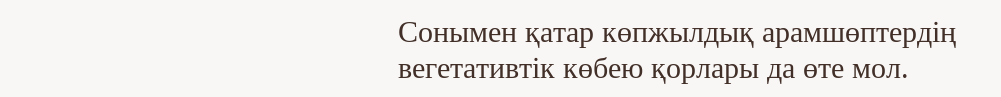Сонымен қатар көпжылдық арамшөптердің вегетативтік көбею қорлары да өте мол.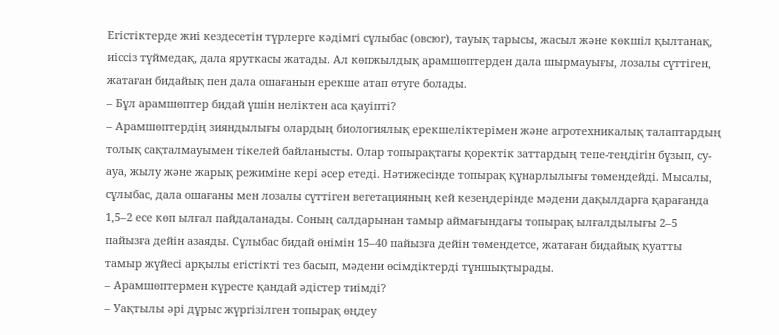Егістіктерде жиі кездесетін түрлерге кәдімгі сұлыбас (овсюг), тауық тарысы, жасыл және көкшіл қылтанақ, иіссіз түймедақ, дала яруткасы жатады. Ал көпжылдық арамшөптерден дала шырмауығы, лозалы сүттіген, жатаған бидайық пен дала ошағанын ерекше атап өтуге болады.
– Бұл арамшөптер бидай үшін неліктен аса қауіпті?
– Арамшөптердің зияндылығы олардың биологиялық ерекшеліктерімен және агротехникалық талаптардың толық сақталмауымен тікелей байланысты. Олар топырақтағы қоректік заттардың тепе-теңдігін бұзып, су-ауа, жылу және жарық режиміне кері әсер етеді. Нәтижесінде топырақ құнарлылығы төмендейді. Мысалы, сұлыбас, дала ошағаны мен лозалы сүттіген вегетацияның кей кезеңдерінде мәдени дақылдарға қарағанда 1,5–2 есе көп ылғал пайдаланады. Соның салдарынан тамыр аймағындағы топырақ ылғалдылығы 2–5 пайызға дейін азаяды. Сұлыбас бидай өнімін 15–40 пайызға дейін төмендетсе, жатаған бидайық қуатты тамыр жүйесі арқылы егістікті тез басып, мәдени өсімдіктерді тұншықтырады.
– Арамшөптермен күресте қандай әдістер тиімді?
– Уақтылы әрі дұрыс жүргізілген топырақ өңдеу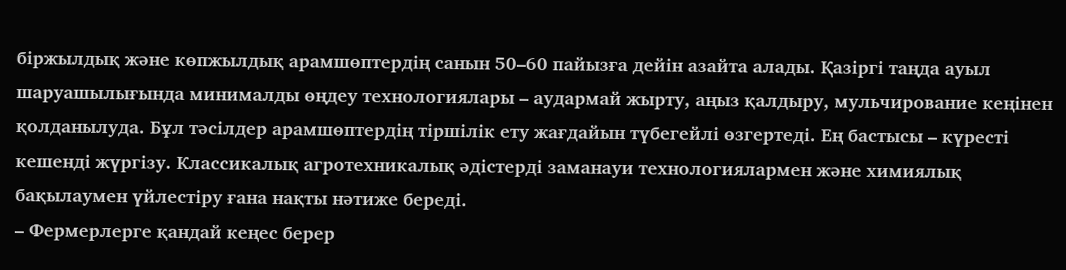біржылдық және көпжылдық арамшөптердің санын 50–60 пайызға дейін азайта алады. Қазіргі таңда ауыл шаруашылығында минималды өңдеу технологиялары – аудармай жырту, аңыз қалдыру, мульчирование кеңінен қолданылуда. Бұл тәсілдер арамшөптердің тіршілік ету жағдайын түбегейлі өзгертеді. Ең бастысы – күресті кешенді жүргізу. Классикалық агротехникалық әдістерді заманауи технологиялармен және химиялық бақылаумен үйлестіру ғана нақты нәтиже береді.
– Фермерлерге қандай кеңес берер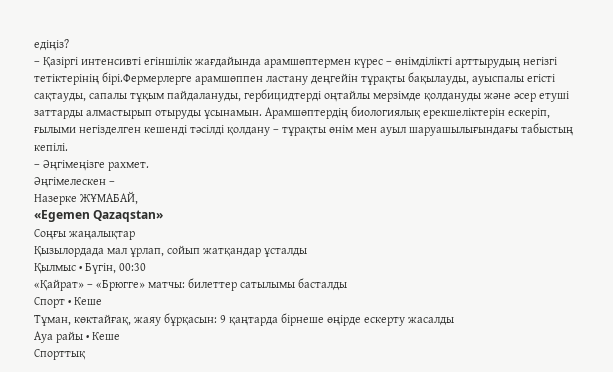едіңіз?
– Қазіргі интенсивті егіншілік жағдайында арамшөптермен күрес – өнімділікті арттырудың негізгі тетіктерінің бірі.Фермерлерге арамшөппен ластану деңгейін тұрақты бақылауды, ауыспалы егісті сақтауды, сапалы тұқым пайдалануды, гербицидтерді оңтайлы мерзімде қолдануды және әсер етуші заттарды алмастырып отыруды ұсынамын. Арамшөптердің биологиялық ерекшеліктерін ескеріп, ғылыми негізделген кешенді тәсілді қолдану – тұрақты өнім мен ауыл шаруашылығындағы табыстың кепілі.
– Әңгімеңізге рахмет.
Әңгімелескен –
Назерке ЖҰМАБАЙ,
«Egemen Qazaqstan»
Соңғы жаңалықтар
Қызылордада мал ұрлап, сойып жатқандар ұсталды
Қылмыс • Бүгін, 00:30
«Қайрат» – «Брюгге» матчы: билеттер сатылымы басталды
Спорт • Кеше
Тұман, көктайғақ, жаяу бұрқасын: 9 қаңтарда бірнеше өңірде ескерту жасалды
Ауа райы • Кеше
Спорттық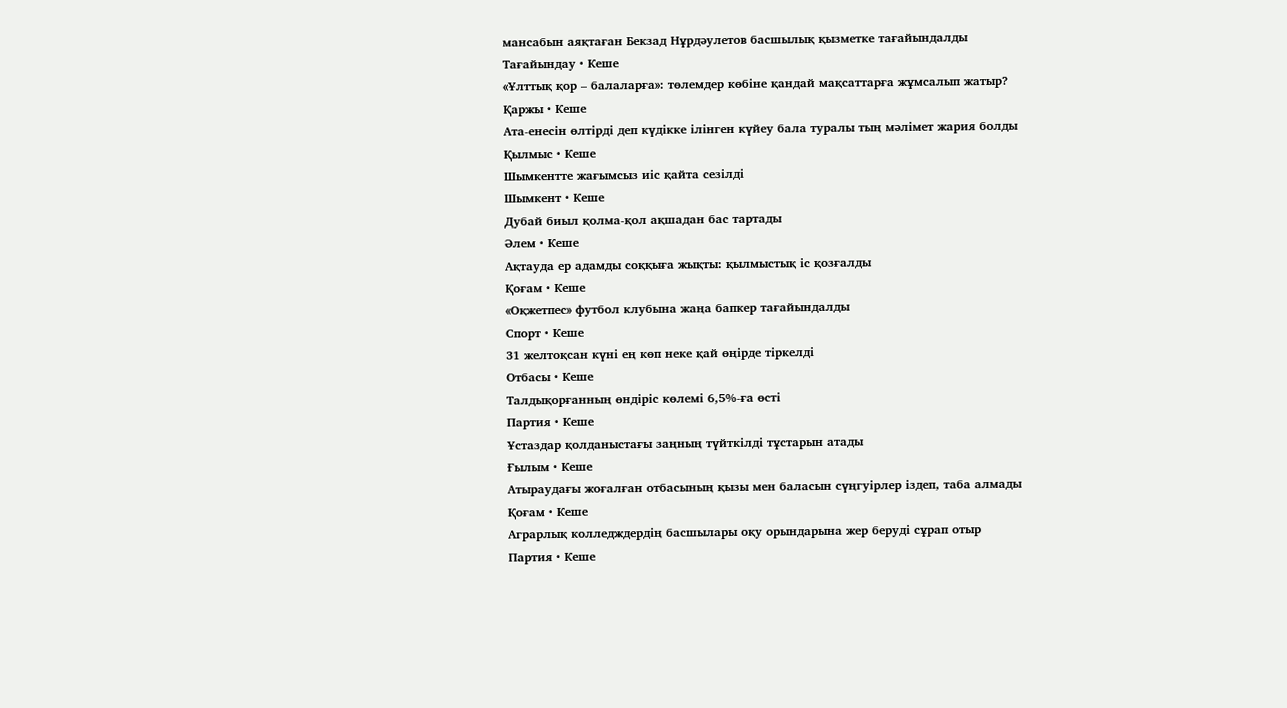мансабын аяқтаған Бекзад Нұрдәулетов басшылық қызметке тағайындалды
Тағайындау • Кеше
«Ұлттық қор – балаларға»: төлемдер көбіне қандай мақсаттарға жұмсалып жатыр?
Қаржы • Кеше
Ата-енесін өлтірді деп күдікке ілінген күйеу бала туралы тың мәлімет жария болды
Қылмыс • Кеше
Шымкентте жағымсыз иіс қайта сезілді
Шымкент • Кеше
Дубай биыл қолма-қол ақшадан бас тартады
Әлем • Кеше
Ақтауда ер адамды соққыға жықты: қылмыстық іс қозғалды
Қоғам • Кеше
«Оқжетпес» футбол клубына жаңа бапкер тағайындалды
Спорт • Кеше
31 желтоқсан күні ең көп неке қай өңірде тіркелді
Отбасы • Кеше
Талдықорғанның өндіріс көлемі 6,5%-ға өсті
Партия • Кеше
Ұстаздар қолданыстағы заңның түйткілді тұстарын атады
Ғылым • Кеше
Атыраудағы жоғалған отбасының қызы мен баласын сүңгуірлер іздеп, таба алмады
Қоғам • Кеше
Аграрлық колледждердің басшылары оқу орындарына жер беруді сұрап отыр
Партия • Кеше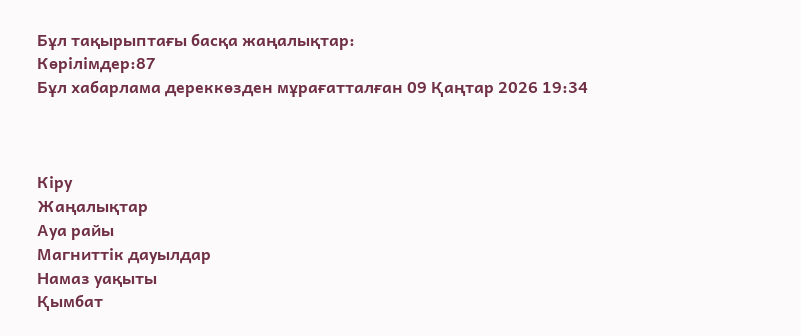Бұл тақырыптағы басқа жаңалықтар:
Көрілімдер:87
Бұл хабарлама дереккөзден мұрағатталған 09 Қаңтар 2026 19:34



Кіру
Жаңалықтар
Ауа райы
Магниттік дауылдар
Намаз уақыты
Қымбат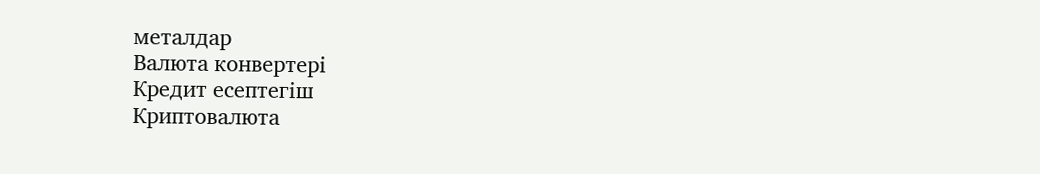металдар
Валюта конвертері
Кредит есептегіш
Криптовалюта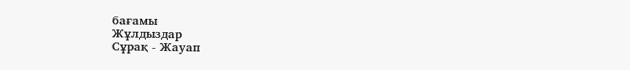бағамы
Жұлдыздар
Сұрақ - Жауап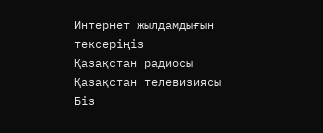Интернет жылдамдығын тексеріңіз
Қазақстан радиосы
Қазақстан телевизиясы
Біз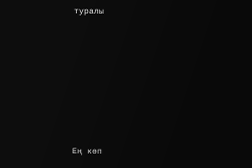туралы








Ең көп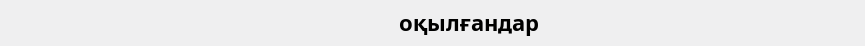оқылғандар